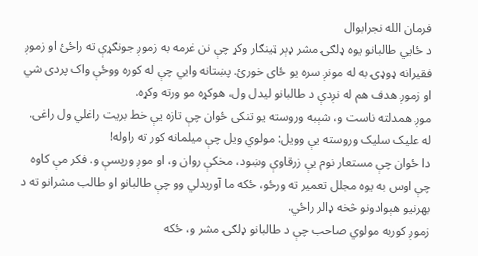فرمان الله نجرابوال
د ځایي طالبانو یوه ډلګۍ مشر ډېر ټینګار وکړ چې نن غرمه به زموږ جونګړې ته راځئ او زموږ فقیرانه ډوډۍ به له مونږ سره یو ځای خورئ. پښتانه وایي چې له کوره ووځې واک پردی شي او زموږ هدف هم له نږدې د طالبانو لیدل ول، هوکړه مو ورته وکړه.
موږ همدلته ناست و، شېبه وروسته یو تنکی ځوان چې تازه یې خط بریت راغلي ول راغی. له علیک سلیک وروسته یې وویل: مولوي ویل چې میلمانه کور ته راوله!
دا ځوان چې مستعار نوم یې زرقاوې وښود، مخکې روان و، او موږ ورپسې و. فکر مې کاوه چې اوس به یوه مجلل تعمیر ته ورځو، ځکه ما آوریدلي وو چې طالبانو او طالب مشرانو ته د بهرنیو هېوادونو څخه ډالر راځي.
زموږ کوربه مولوي صاحب چې د طالبانو ډلګۍ مشر و، ځکه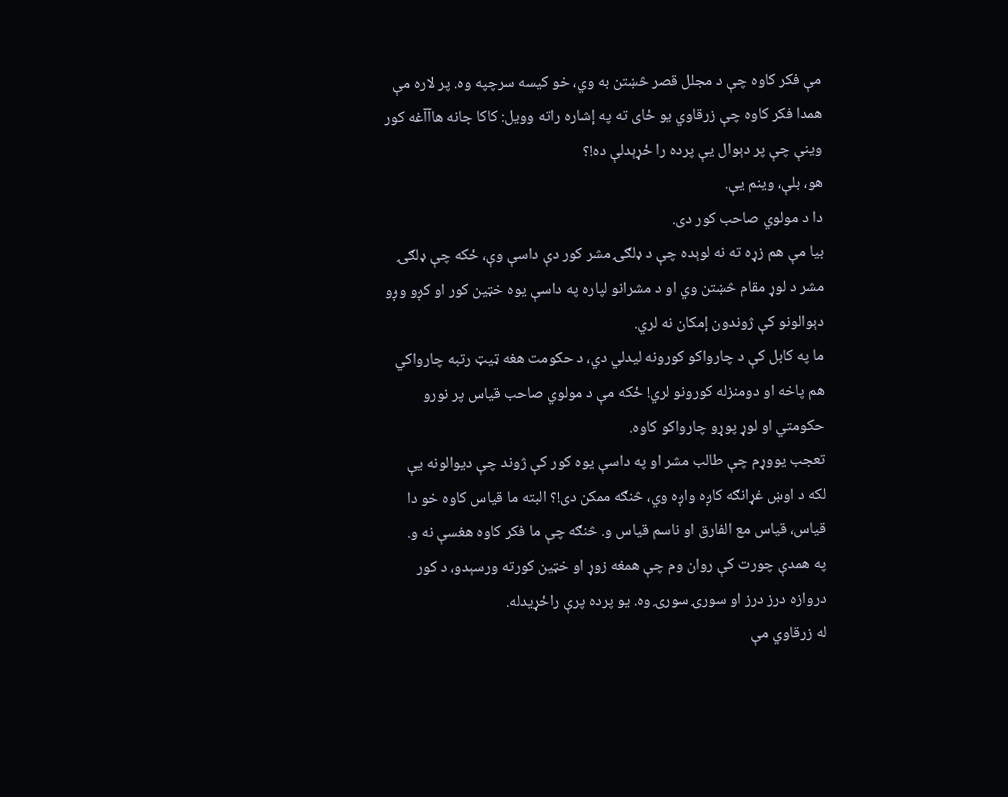مې فکر کاوه چې د مجلل قصر څښتن به وي، خو کیسه سرچپه وه. پر لاره مې همدا فکر کاوه چې زرقاوي یو ځای ته په إشاره راته وویل: کاکا جانه هاآآغه کور وینې چې پر دېوال یې پرده را ځړېدلې ده!؟
هو، بلې، وینم یې.
دا د مولوي صاحب كور دی.
بیا مې هم زړه ته نه لوېده چې د ډلګۍ مشر کور دې داسې وې، ځکه چې ډلګۍ مشر د لوړ مقام څښتن وي او د مشرانو لپاره په داسې یوه خټین کور او کږو وږو دېوالونو کې ژوندون إمکان نه لري.
ما په کابل کې د چارواکو كورونه لیدلي دي، د حکومت هغه ټیټ رتبه چارواکي هم پاخه او دومنزله کورونو لري! ځکه مې د مولوي صاحب قیاس پر نورو حکومتي او لوړ پوړو چارواکو كاوه.
تعجب یووړم چې طالب مشر او په داسې یوه کور کې ژوند چې دیوالونه یې لکه د اوښ غړانګه کاږه واږه وي، څنګه ممکن دی!؟ البته ما قیاس کاوه خو دا قیاس، قیاس مع الفارق او ناسم قیاس و. څنګه چې ما فکر کاوه هغسې نه و.
په همدې چورت کې روان وم چې همغه زوړ او خټین کورته ورسېدو، د کور دروازه درز درز او سورۍ سورۍ وه. یو پرده پرې راځړیدله.
له زرقاوي مې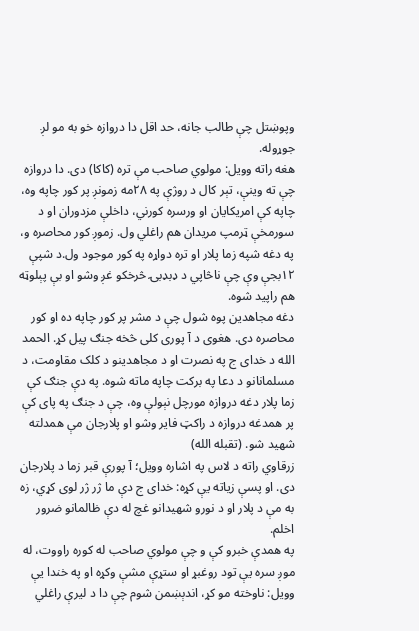وپوښتل چې طالب جانه، حد اقل دا دروازه خو به مو لږ جوړوله.
هغه راته وویل: مولوي صاحب مې تره (کاکا) دی. دا دروازه چې ته وینې، تېر کال د روژې په ۲۸مه زمونږ پر کور چاپه وه، چاپه کې امریکایان او ورسره کورني، داخلې مزدوران او د سورمخې ټرمپ مریدان هم راغلي ول. زموږ کور محاصره و، په دغه شپه زما پلار او تره دواړه په کور موجود ول.د شپې ۱۲بجې وې چې ناڅاپي د ډبډبۍ څرخکو غږ وشو او بې پېلوټه هم راپید شوه.
دغه مجاهدین پوه شول چې د مشر پر کور چاپه ده او کور محاصره دی. هغوی د آ پوری کلی څخه جنګ پیل کړ. الحمد الله د خدای ج په نصرت او د مجاهدینو د کلک مقاومت، د مسلمانانو د دعا په برکت چاپه ماته شوه. په دې جنګ کې زما پلار دغه دروازه مورچل نېولې وه، چې د جنګ په پای کې پر همدغه دروازه د راکټ فایر وشو او پلارجان مې همدلته شهید شو. (تقبله الله)
زرقاوي راته د لاس په اشاره وویل؛ آ پورې قبر زما د پلارجان دی. او پسې زیاته یې کړه: خدای ج دې ما ژر ژر لوی کړي، زه به مې د پلار او د نورو شهیدانو غچ له دې ظالمانو ضرور اخلم.
په همدې خبرو کې و چې مولوي صاحب له كوره راووت، له موږ سره یې تود روغبړ او ستړې مشې وکړه او په خندا یې وویل: ناوخته مو کړ، اندېښمن شوم چې دا د لیرې راغلي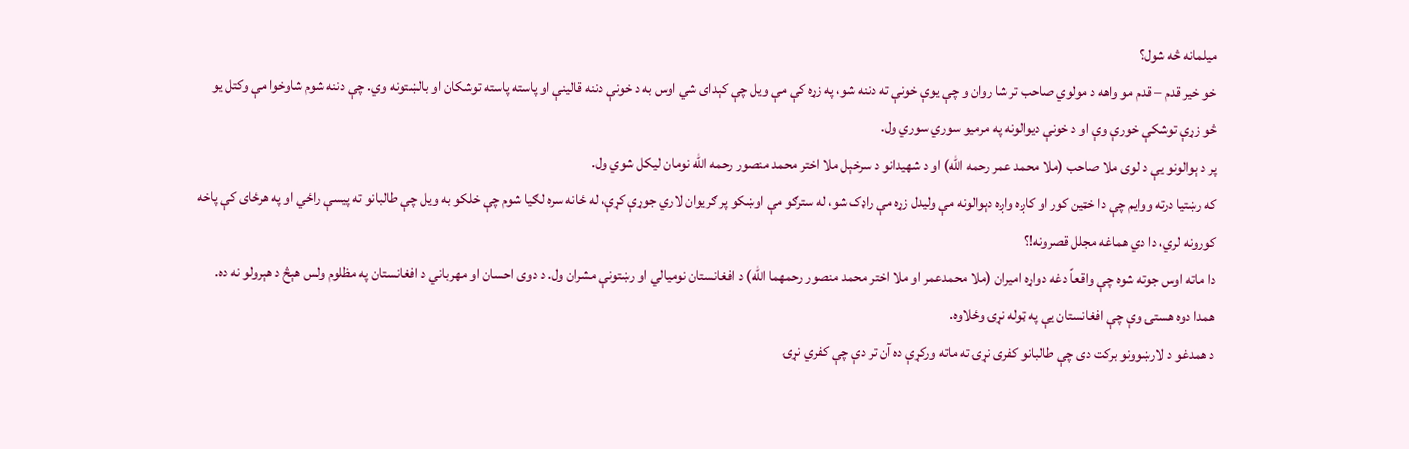ميلمانه څه شول؟
خو خیر قدم – قدم مو واهه د مولوي صاحب تر شا روان و چې یوې خونې ته دننه شو، په زړه کې مې ویل چې کېدای شي اوس به د خونې دننه قالینې او پاسته پاسته توشکان او بالښتونه وي. چې دننه شوم شاوخوا مې وکتل یو څو زړې توشکې خورې وې او د خونې دیوالونه په مرمیو سوري سوري ول.
پر د ېوالونو یې د لوی ملا صاحب (ملا محمد عمر رحمه الله) او د شهیدانو د سرخېل ملا اختر محمد منصور رحمه الله نومان لیکل شوي ول.
که رښتیا درته ووایم چې دا خټین كور او كاږه واږه دېوالونه مې ولیدل زړه مې راډک شو، له سترګو مې اوښکو پر ګریوان لاري جوړې کړې، له ځانه سره لګیا شوم چې خلکو به ویل چې طالبانو ته پیسې راځي او په هرځای کې پاخه کورونه لري، دا دي هماغه مجلل قصرونه!؟
دا ماته اوس جوته شوه چې واقعاً دغه دواړه امیران (ملا محمدعمر او ملا اختر محمد منصور رحمهما الله) د افغانستان نومیالي او رښتونې مشران ول. د دوی احسان او مهرباني د افغانستان په مظلوم ولس هېڅ د هېرولو نه ده. همدا دوه هستۍ وې چې افغانستان یې په ټوله نړۍ وځلاوه.
د همدغو د لارښوونو برکت دی چې طالبانو کفری نړۍ ته ماته ورکړې ده آن تر دې چې کفري نړۍ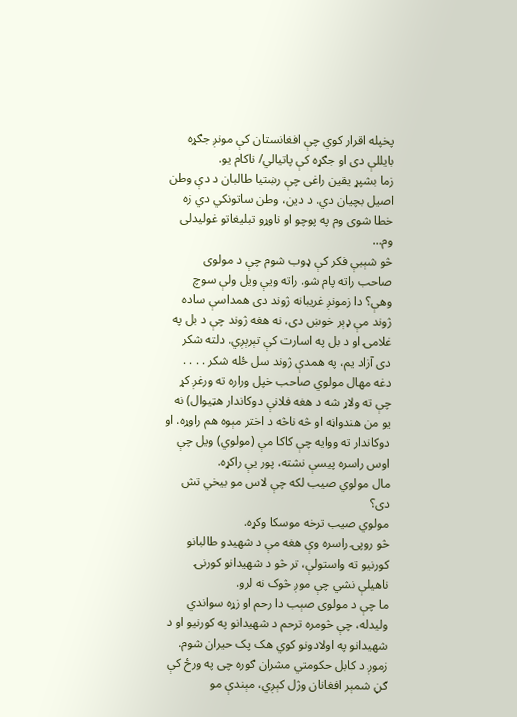پخپله اقرار کوي چې افغانستان کې مونږ جګړه بايللې دی او جګړه کې پاتیالي/ ناكام يو.
زما بشپړ یقین راغی چې رښتیا طالبان د دې وطن اصیل بچیان دي. د دین، وطن ساتونکي دي زه خطا شوی وم په پوچو او ناوړو تبلیغاتو غولیدلی وم…
څو شېبې فکر کې ډوب شوم چې د مولوی صاحب راته پام شو. راته ویې ویل ولې سوچ وهې؟ دا زمونږ غریبانه ژوند دی همداسې ساده ژوند مې ډېر خوښ دی، نه هغه ژوند چې د بل په غلامۍ او د بل په اسارت کې تېرېږي. دلته شکر دی آزاد یم، په همدې ژوند سل ځله شکر . . . .
دغه مهال مولوي صاحب خپل وراره ته ورغږ کړ چې ته ولاړ شه د هغه فلانې دوكاندار هټیوال) نه یو من هندواڼه او څه ناڅه د اختر مېوه هم راوړه. او دوكاندار ته ووایه چې کاکا مې (مولوي) ویل چې اوس راسره پیسې نشته، پور یې راکړه.
مال مولوي صیب لکه چې لاس مو بیخي تش دی؟
مولوي صیب ترخه موسکا وکړه.
څو روپۍ راسره وې هغه مې د شهیدو طالبانو کورنیو ته واستولې، تر څو د شهیدانو کورنۍ ناهیلې نشي چې موږ څوک نه لرو.
ما چې د مولوی صېب دا رحم او زړه سواندي ولیدله، چې څومره ترحم د شهیدانو په کورنیو او د شهیدانو په اولادونو کوي هک پک حیران شوم.
زموږ د کابل حکومتي مشران ګوره چی په ورځ کې ګڼ شمېر افغانان وژل کېږي، مېندې مو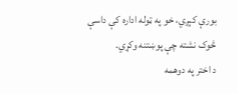بورې کېږي، خو په ټوله اداره کې داسې څوک نشته چې پوښتنه وکړي.
د اختر په دوهمه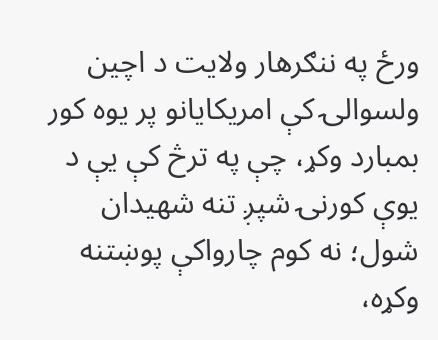ورځ په ننګرهار ولایت د اچین ولسوالۍ کې امریکایانو پر یوه کور بمبارد وکړ، چې په ترڅ کې یې د یوې کورنۍ شپږ تنه شهیدان شول؛ نه کوم چارواکې پوښتنه وکړه،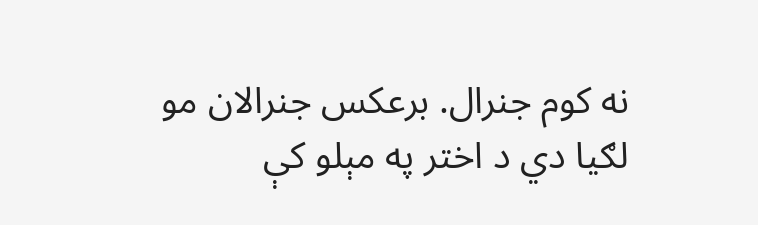نه کوم جنرال. برعکس جنرالان مو لګیا دي د اختر په مېلو کې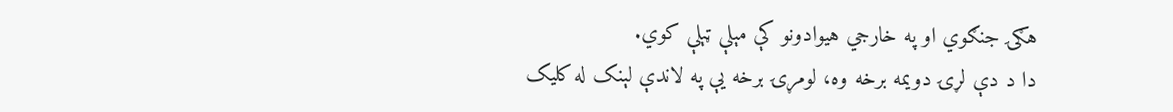هګۍ جنګوي او په خارجي هیوادونو کې مېلې ټېلې کوي.
دا د دې لړۍ دویمه برخه وه، لومړۍ برخه یې په لاندې لېنک له کلیک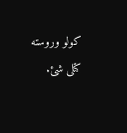کولو وروسته کتلی شئ.